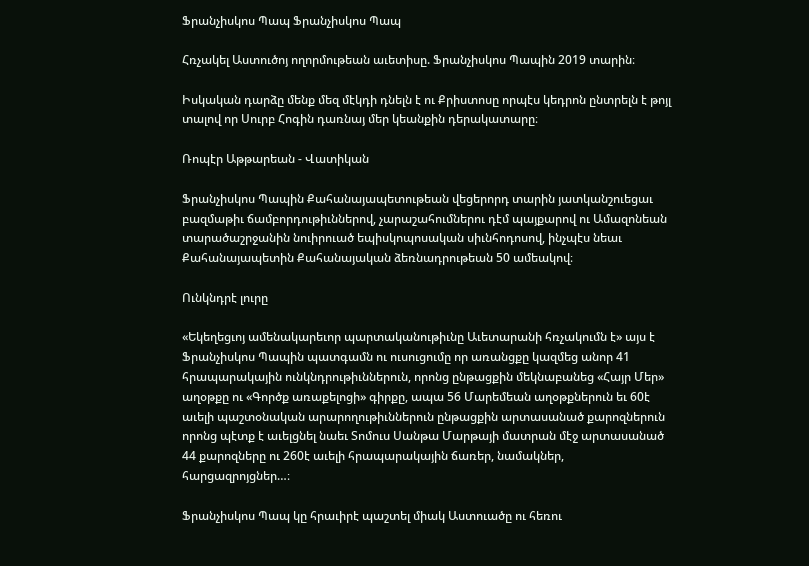Ֆրանչիսկոս Պապ Ֆրանչիսկոս Պապ

Հռչակել Աստուծոյ ողորմութեան աւետիսը. Ֆրանչիսկոս Պապին 2019 տարին։

Իսկական դարձը մենք մեզ մէկդի դնելն է ու Քրիստոսը որպէս կեդրոն ընտրելն է թոյլ տալով որ Սուրբ Հոգին դառնայ մեր կեանքին դերակատարը։

Ռոպէր Աթթարեան - Վատիկան

Ֆրանչիսկոս Պապին Քահանայապետութեան վեցերորդ տարին յատկանշուեցաւ բազմաթիւ ճամբորդութիւններով, չարաշահումներու դէմ պայքարով ու Ամազոնեան տարածաշրջանին նուիրուած եպիսկոպոսական սիւնհոդոսով, ինչպէս նեաւ Քահանայապետին Քահանայական ձեռնադրութեան 50 ամեակով։

Ունկնդրէ լուրը

«Եկեղեցւոյ ամենակարեւոր պարտականութիւնը Աւետարանի հռչակումն է» այս է Ֆրանչիսկոս Պապին պատգամն ու ուսուցումը որ առանցքը կազմեց անոր 41 հրապարակային ունկնդրութիւններուն, որոնց ընթացքին մեկնաբանեց «Հայր Մեր» աղօթքը ու «Գործք առաքելոցի» գիրքը, ապա 56 Մարեմեան աղօթքներուն եւ 60է աւելի պաշտօնական արարողութիւններուն ընթացքին արտասանած քարոզներուն որոնց պէտք է աւելցնել նաեւ Տոմուս Սանթա Մարթայի մատրան մէջ արտասանած 44 քարոզները ու 260է աւելի հրապարակային ճառեր, նամակներ, հարցազրոյցներ…։

Ֆրանչիսկոս Պապ կը հրաւիրէ պաշտել միակ Աստուածը ու հեռու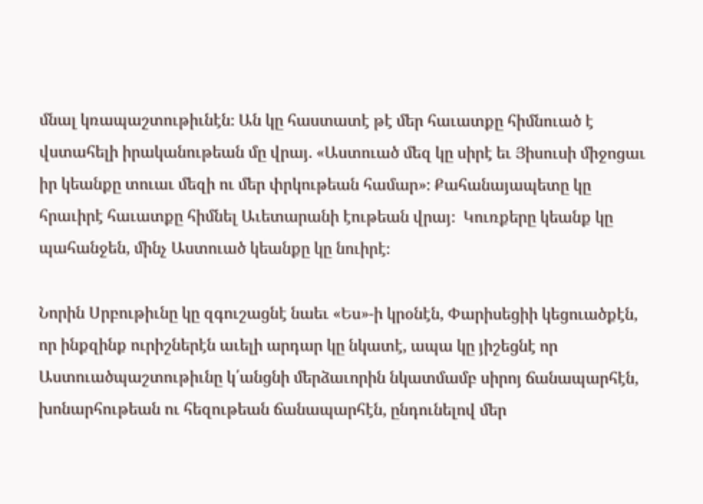մնալ կռապաշտութիւնէն։ Ան կը հաստատէ թէ մեր հաւատքը հիմնուած է վստահելի իրականութեան մը վրայ. «Աստուած մեզ կը սիրէ եւ Յիսուսի միջոցաւ իր կեանքը տուաւ մեզի ու մեր փրկութեան համար»։ Քահանայապետը կը հրաւիրէ հաւատքը հիմնել Աւետարանի էութեան վրայ։  Կուռքերը կեանք կը պահանջեն, մինչ Աստուած կեանքը կը նուիրէ։

Նորին Սրբութիւնը կը զգուշացնէ նաեւ «Ես»-ի կրօնէն, Փարիսեցիի կեցուածքէն, որ ինքզինք ուրիշներէն աւելի արդար կը նկատէ, ապա կը յիշեցնէ որ Աստուածպաշտութիւնը կ՛անցնի մերձաւորին նկատմամբ սիրոյ ճանապարհէն, խոնարհութեան ու հեզութեան ճանապարհէն, ընդունելով մեր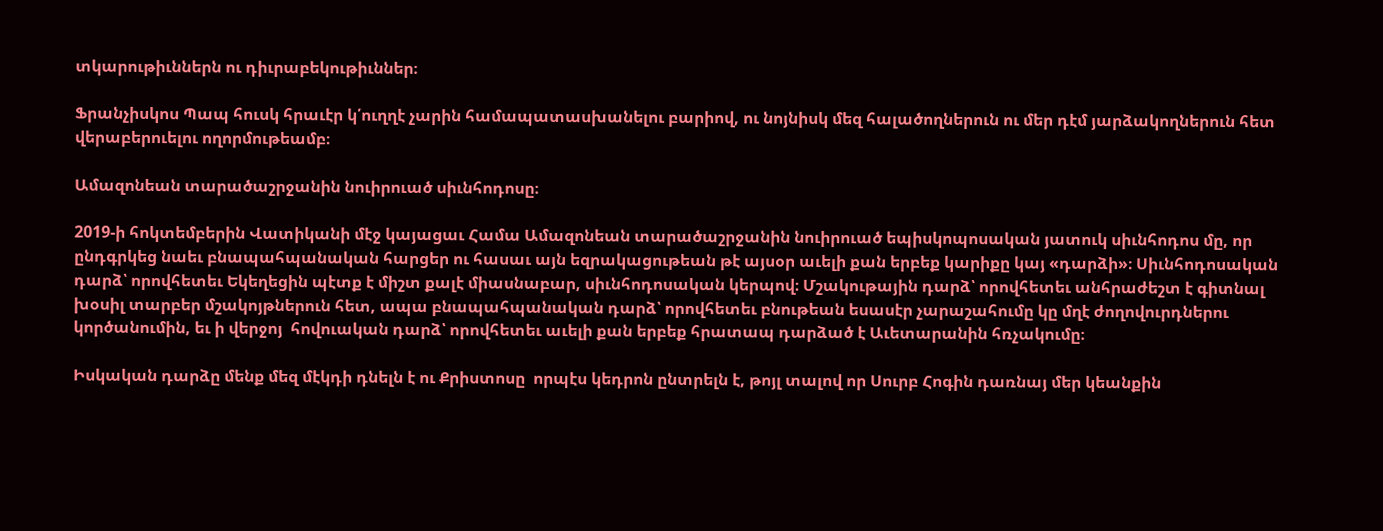տկարութիւններն ու դիւրաբեկութիւններ։

Ֆրանչիսկոս Պապ հուսկ հրաւէր կ՛ուղղէ չարին համապատասխանելու բարիով, ու նոյնիսկ մեզ հալածողներուն ու մեր դէմ յարձակողներուն հետ վերաբերուելու ողորմութեամբ։

Ամազոնեան տարածաշրջանին նուիրուած սիւնհոդոսը։

2019-ի հոկտեմբերին Վատիկանի մէջ կայացաւ Համա Ամազոնեան տարածաշրջանին նուիրուած եպիսկոպոսական յատուկ սիւնհոդոս մը, որ ընդգրկեց նաեւ բնապահպանական հարցեր ու հասաւ այն եզրակացութեան թէ այսօր աւելի քան երբեք կարիքը կայ «դարձի»։ Սիւնհոդոսական դարձ՝ որովհետեւ Եկեղեցին պէտք է միշտ քալէ միասնաբար, սիւնհոդոսական կերպով։ Մշակութային դարձ՝ որովհետեւ անհրաժեշտ է գիտնալ խօսիլ տարբեր մշակոյթներուն հետ, ապա բնապահպանական դարձ՝ որովհետեւ բնութեան եսասէր չարաշահումը կը մղէ ժողովուրդներու կործանումին, եւ ի վերջոյ  հովուական դարձ՝ որովհետեւ աւելի քան երբեք հրատապ դարձած է Աւետարանին հռչակումը։

Իսկական դարձը մենք մեզ մէկդի դնելն է ու Քրիստոսը  որպէս կեդրոն ընտրելն է, թոյլ տալով որ Սուրբ Հոգին դառնայ մեր կեանքին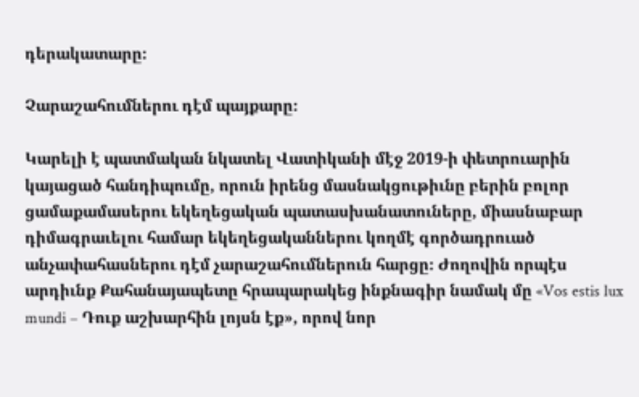դերակատարը։

Չարաշահումներու դէմ պայքարը։

Կարելի է պատմական նկատել Վատիկանի մէջ 2019-ի փետրուարին կայացած հանդիպումը, որուն իրենց մասնակցութիւնը բերին բոլոր ցամաքամասերու եկեղեցական պատասխանատուները, միասնաբար դիմագրաւելու համար եկեղեցականներու կողմէ գործադրուած անչափահասներու դէմ չարաշահումներուն հարցը։ Ժողովին որպէս արդիւնք Քահանայապետը հրապարակեց ինքնագիր նամակ մը «Vos estis lux mundi – Դուք աշխարհին լոյսն էք», որով նոր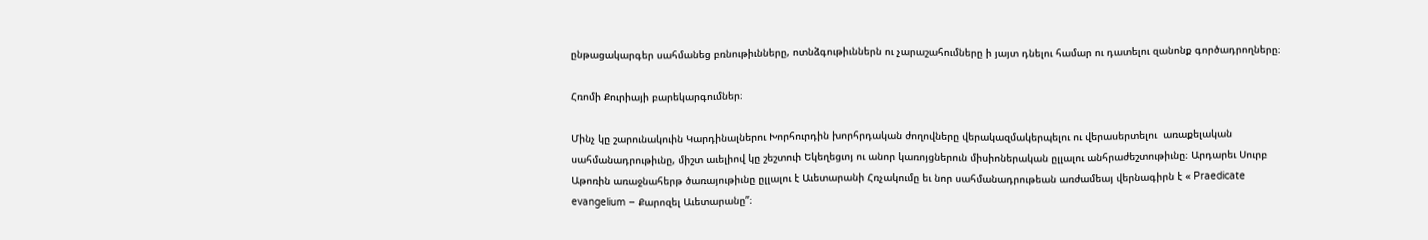ընթացակարգեր սահմանեց բռնութիւնները, ոտնձգութիւններն ու չարաշահումները ի յայտ դնելու համար ու դատելու զանոնք գործադրողները։

Հռոմի Քուրիայի բարեկարգումներ։

Մինչ կը շարունակուին Կարդինալներու Խորհուրդին խորհրդական ժողովները վերակազմակերպելու ու վերասերտելու  առաքելական սահմանադրութիւնը, միշտ աւելիով կը շեշտուի Եկեղեցւոյ ու անոր կառոյցներուն միսիոներական ըլլալու անհրաժեշտութիւնը։ Արդարեւ Սուրբ Աթոռին առաջնահերթ ծառայութիւնը ըլլալու է Աւետարանի Հռչակումը եւ նոր սահմանադրութեան առժամեայ վերնագիրն է « Praedicate evangelium – Քարոզել Աւետարանը”։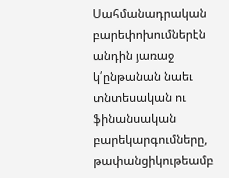Սահմանադրական բարեփոխումներէն անդին յառաջ կ՛ընթանան նաեւ տնտեսական ու ֆինանսական բարեկարգումները, թափանցիկութեամբ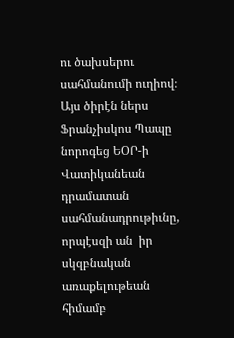ու ծախսերու սահմանումի ուղիով։ Այս ծիրէն ներս Ֆրանչիսկոս Պապը նորոգեց ԵՕՐ-ի Վատիկանեան դրամատան սահմանադրութիւնը, որպէսզի ան  իր սկզբնական առաքելութեան հիմամբ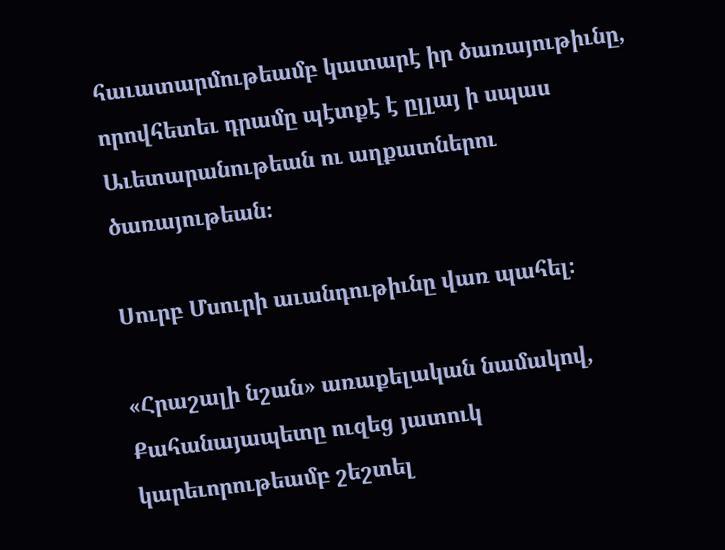հաւատարմութեամբ կատարէ իր ծառայութիւնը, որովհետեւ դրամը պէտքէ է ըլլայ ի սպաս Աւետարանութեան ու աղքատներու ծառայութեան։

Սուրբ Մսուրի աւանդութիւնը վառ պահել։

«Հրաշալի նշան» առաքելական նամակով,  Քահանայապետը ուզեց յատուկ կարեւորութեամբ շեշտել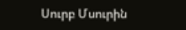Սուրբ Մսուրին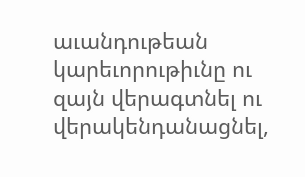աւանդութեան կարեւորութիւնը ու զայն վերագտնել ու վերակենդանացնել,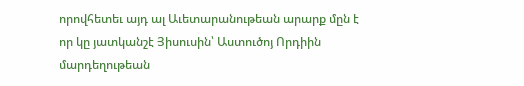որովհետեւ այդ ալ Աւետարանութեան արարք մըն է որ կը յատկանշէ Յիսուսին՝ Աստուծոյ Որդիին մարդեղութեան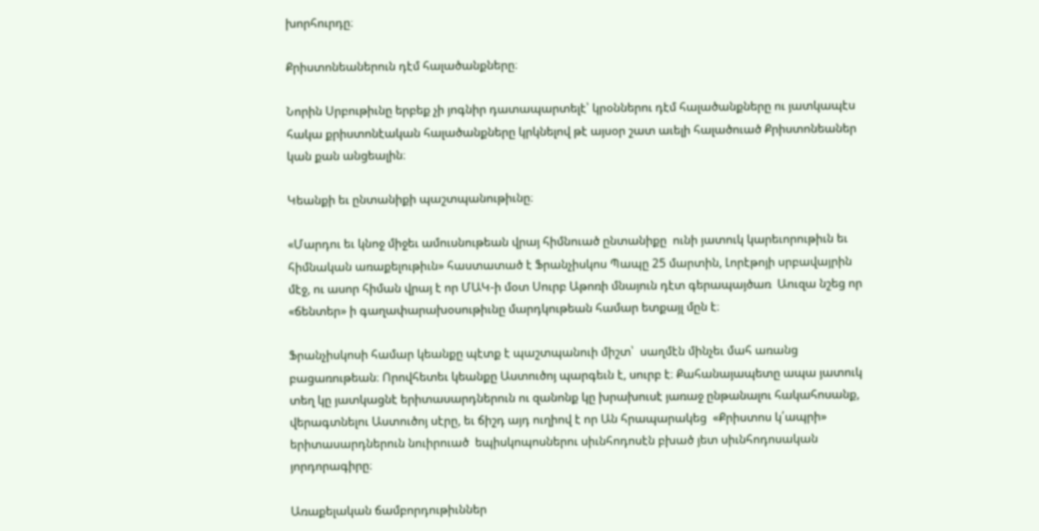խորհուրդը։

Քրիստոնեաներուն դէմ հալածանքները։

Նորին Սրբութիւնը երբեք չի յոգնիր դատապարտելէ՝ կրօններու դէմ հալածանքները ու յատկապէս  հակա քրիստոնէական հալածանքները կրկնելով թէ այսօր շատ աւելի հալածուած Քրիստոնեաներ կան քան անցեալին։

Կեանքի եւ ընտանիքի պաշտպանութիւնը։

«Մարդու եւ կնոջ միջեւ ամուսնութեան վրայ հիմնուած ընտանիքը  ունի յատուկ կարեւորութիւն եւ հիմնական առաքելութիւն» հաստատած է Ֆրանչիսկոս Պապը 25 մարտին, Լորէթոյի սրբավայրին մէջ, ու ասոր հիման վրայ է որ ՄԱԿ-ի մօտ Սուրբ Աթոռի մնայուն դէտ գերապայծառ  Աուզա նշեց որ «ճենտեր» ի գաղափարախօսութիւնը մարդկութեան համար ետքայլ մըն է։

Ֆրանչիսկոսի համար կեանքը պէտք է պաշտպանուի միշտ՝  սաղմէն մինչեւ մահ առանց բացառութեան։ Որովհետեւ կեանքը Աստուծոյ պարգեւն է, սուրբ է։ Քահանայապետը ապա յատուկ տեղ կը յատկացնէ երիտասարդներուն ու զանոնք կը խրախուսէ յառաջ ընթանալու հակահոսանք, վերագտնելու Աստուծոյ սէրը, եւ ճիշդ այդ ուղիով է որ Ան հրապարակեց  «Քրիստոս կ՛ապրի» երիտասարդներուն նուիրուած  եպիսկոպոսներու սիւնհոդոսէն բխած յետ սիւնհոդոսական յորդորագիրը։

Առաքելական ճամբորդութիւններ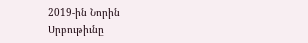2019-ին Նորին Սրբութիւնը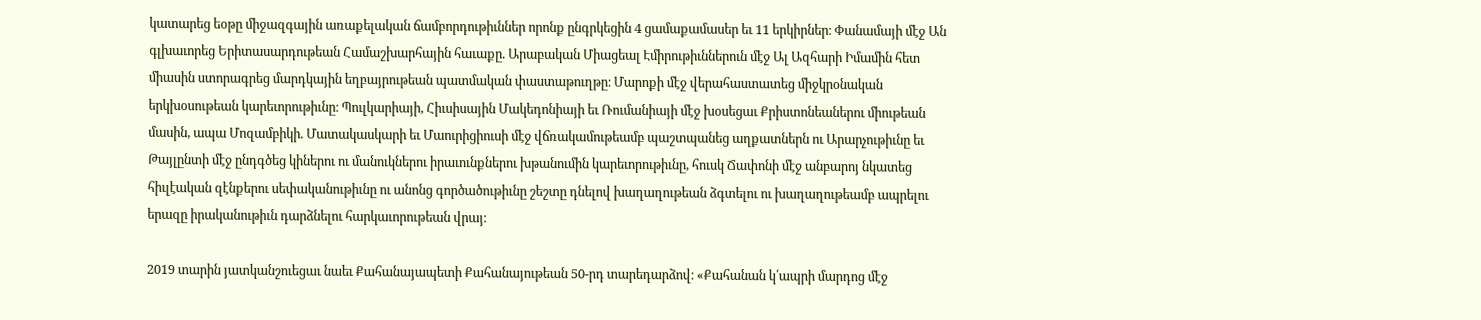կատարեց եօթը միջազգային առաքելական ճամբորդութիւններ որոնք ընգրկեցին 4 ցամաքամասեր եւ 11 երկիրներ։ Փանամայի մէջ Ան գլխաւորեց Երիտասարդութեան Համաշխարհային հաւաքը. Արաբական Միացեալ Էմիրութիւններուն մէջ Ալ Ազհարի Իմամին հետ միասին ստորագրեց մարդկային եղբայրութեան պատմական փաստաթուղթը։ Մարոքի մէջ վերահաստատեց միջկրօնական երկխօսութեան կարեւորութիւնը։ Պուլկարիայի, Հիւսիսային Մակեդոնիայի եւ Ռումանիայի մէջ խօսեցաւ Քրիստոնեաներու միութեան մասին, ապա Մոզամբիկի. Մատակասկարի եւ Մաուրիցիուսի մէջ վճռակամութեամբ պաշտպանեց աղքատներն ու Արարչութիւնը եւ Թայլընտի մէջ ընդգծեց կիներու ու մանուկներու իրաւունքներու խթանումին կարեւորութիւնը, հուսկ Ճափոնի մէջ անբարոյ նկատեց հիւլէական զէնքերու սեփականութիւնը ու անոնց գործածութիւնը շեշտը դնելով խաղաղութեան ձգտելու ու խաղաղութեամբ ապրելու երազը իրականութիւն դարձնելու հարկաւորութեան վրայ։

2019 տարին յատկանշուեցաւ նաեւ Քահանայապետի Քահանայութեան 50-րդ տարեդարձով։ «Քահանան կ՛ապրի մարդոց մէջ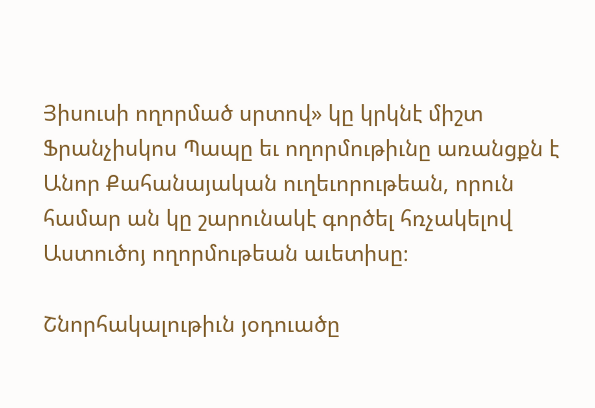Յիսուսի ողորմած սրտով» կը կրկնէ միշտ Ֆրանչիսկոս Պապը եւ ողորմութիւնը առանցքն է Անոր Քահանայական ուղեւորութեան, որուն համար ան կը շարունակէ գործել հռչակելով Աստուծոյ ողորմութեան աւետիսը։

Շնորհակալութիւն յօդուածը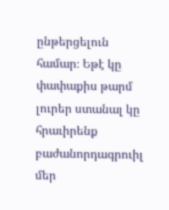ընթերցելուն համար։ Եթէ կը փափաքիս թարմ լուրեր ստանալ կը հրաւիրենք բաժանորդագրուիլ մեր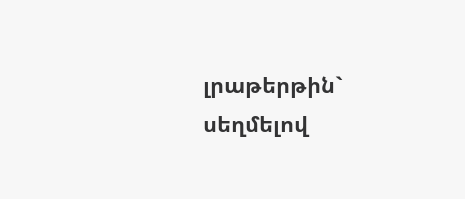լրաթերթին` սեղմելով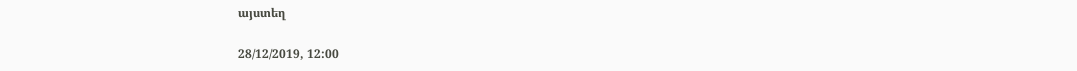այստեղ

28/12/2019, 12:00